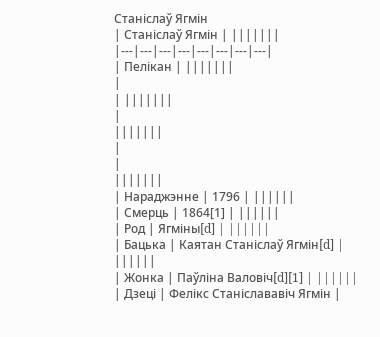Станіслаў Ягмін
| Станіслаў Ягмін | |||||||
|---|---|---|---|---|---|---|---|
| Пелікан | |||||||
|
| |||||||
|
|||||||
|
|
|||||||
| Нараджэнне | 1796 | ||||||
| Смерць | 1864[1] | ||||||
| Род | Ягміны[d] | ||||||
| Бацька | Каятан Станіслаў Ягмін[d] | ||||||
| Жонка | Паўліна Валовіч[d][1] | ||||||
| Дзеці | Фелікс Станіслававіч Ягмін |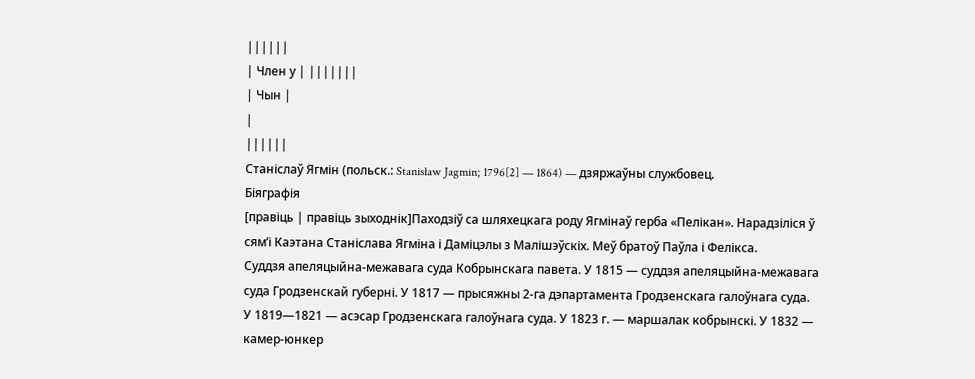||||||
| Член у | |||||||
| Чын |
|
||||||
Станіслаў Ягмін (польск.: Stanisław Jagmin; 1796[2] — 1864) — дзяржаўны службовец.
Біяграфія
[правіць | правіць зыходнік]Паходзіў са шляхецкага роду Ягмінаў герба «Пелікан». Нарадзіліся ў сям’і Каэтана Станіслава Ягміна і Даміцэлы з Малішэўскіх. Меў братоў Паўла і Фелікса.
Суддзя апеляцыйна-межавага суда Кобрынскага павета. У 1815 — суддзя апеляцыйна-межавага суда Гродзенскай губерні. У 1817 — прысяжны 2-га дэпартамента Гродзенскага галоўнага суда. У 1819—1821 — асэсар Гродзенскага галоўнага суда. У 1823 г. — маршалак кобрынскі. У 1832 — камер-юнкер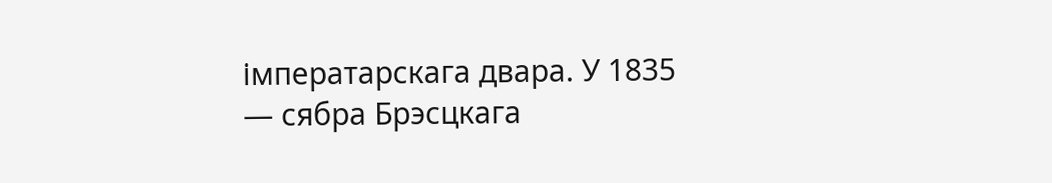імператарскага двара. У 1835 — сябра Брэсцкага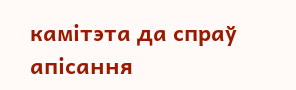камітэта да спраў апісання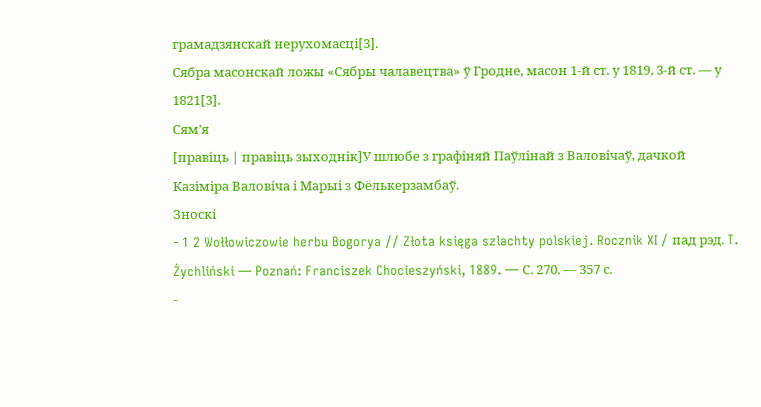грамадзянскай нерухомасці[3].
Сябра масонскай ложы «Сябры чалавецтва» ў Гродне, масон 1-й ст. у 1819, 3-й ст. — у 1821[3].
Сям’я
[правіць | правіць зыходнік]У шлюбе з графіняй Паўлінай з Валовічаў, дачкой Казіміра Валовіча і Марыі з Фёлькерзамбаў.
Зноскі
- 1 2 Wołłowiczowie herbu Bogorya // Złota księga szlachty polskiej. Rocznik XI / пад рэд. T. Żychliński — Poznań: Franciszek Chocieszyński, 1889. — С. 270. — 357 с.
-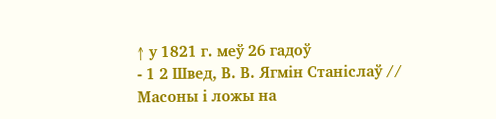↑ у 1821 г. меў 26 гадоў
- 1 2 Швед, В. В. Ягмін Станіслаў // Масоны і ложы на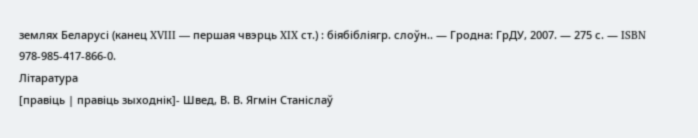землях Беларусі (канец XVIII — першая чвэрць XIX ст.) : біябібліягр. слоўн.. — Гродна: ГрДУ, 2007. — 275 с. — ISBN 978-985-417-866-0.
Літаратура
[правіць | правіць зыходнік]- Швед, В. В. Ягмін Станіслаў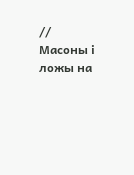// Масоны і ложы на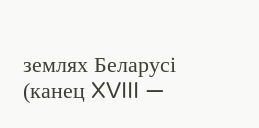землях Беларусі (канец XVIII —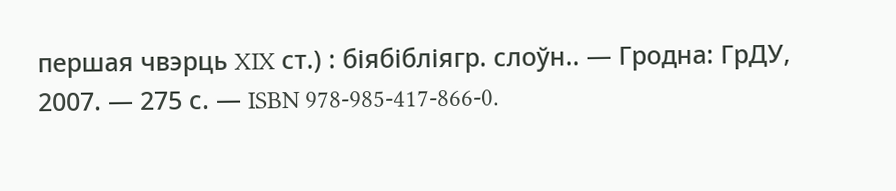першая чвэрць XIX ст.) : біябібліягр. слоўн.. — Гродна: ГрДУ, 2007. — 275 с. — ISBN 978-985-417-866-0.